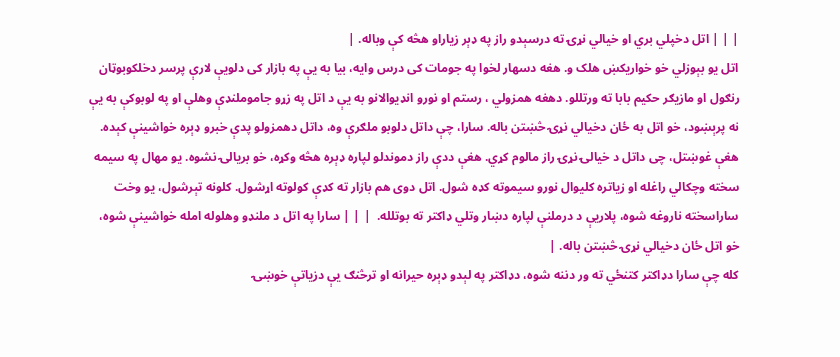| | | اتل دخپلي بري او خيالي نړۍ ته درسېدو راز په ډېر زياراو هڅه کې وباله. |
اتل يو بېوزلي خو خواريکښ هلک و. هغه دسهار لخوا په جومات کی درس وايه، بيا به يې په بازار کی دلويې لارې پرسر دخلکوبوټان رنګول او مازيګر حکيم بابا ته ورتللو. دهغه همزولي ، رستم او نورو انډيوالانو به يې د اتل په زړو جاموملنډې وهلې او په لوبوکې به يې نه پرېښود، خو اتل به ځان دخيالي نړۍ څښتن باله. سارا، چې داتل دلوبو ملګرې وه، داتل دهمزولو پدې خبرو ډېره خواشينې کېده. هغې غوښتل، چی داتل د خيالۍ نړۍ راز مالوم کړي. هغې ددې راز دموندلو لپاره ډېره هڅه وکړه، خو بريالۍ نشوه. يو مهال په سيمه سخته وچکالي راغله او زياتره کليوال نورو سيموته کډه شول. اتل دوی هم بازار ته کډې کولوته اړشول. کلونه تېرشول، يو وخت ساراسخته ناروغه شوه، پلاريې د درملنې لپاره دښار وتلي ډاکتر ته بوتلله.  | | | سارا په اتل د ملنډو وهلوله امله خواشينې شوه، خو اتل ځان دخيالي نړۍ څښتن باله. |
کله چې سارا دډاکتر کتنځي ته ور دننه شوه، دډاکتر په لېدو ډېره حيرانه او ترڅنګ يې دزياتې خوښۍ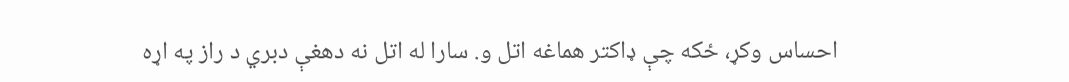احساس وکړ، ځکه چې ډاکتر هماغه اتل و. سارا له اتل نه دهغې دبري د راز په اړه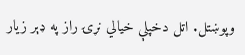وپوښتل. اتل دخپلې خيالي نړۍ راز په ډېر زيار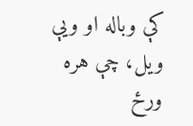کې وباله او ويې ويل، چې هره ورځ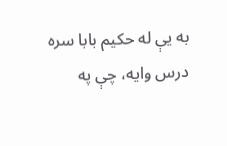به يې له حکيم بابا سره درس وايه، چې په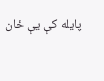پايله کې يې ځان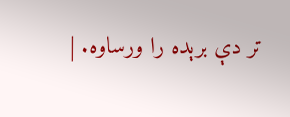تر دې برېده را ورساوه. |